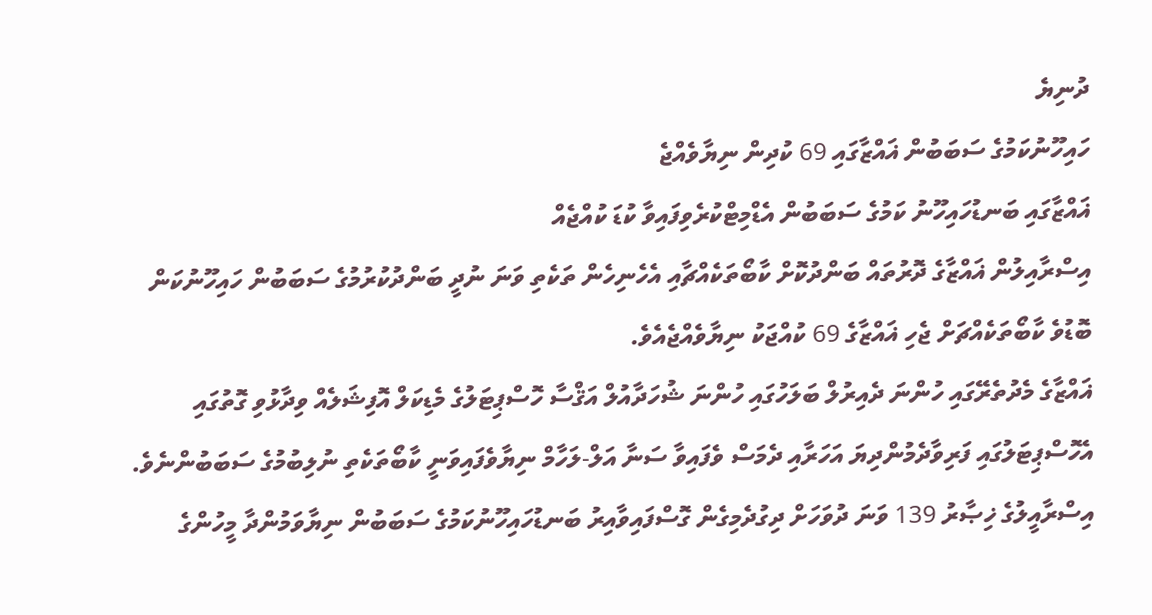ދުނިޔެ
ހައިހޫނުކަމުގެ ސަބަބުން ޣައްޒާގައި 69 ކުދިން ނިޔާވެއްޖެ
ޣައްޒާގައި ބަނޑުހައިހޫނު ކަމުގެ ސަބަބުން އެޑްމިޓްކުރެވިފައިވާ ކުޑަ ކުއްޖެއް
އިސްރާއިލުން ޣައްޒާގެ ދޮރުތައް ބަންދުކޮށް ކާބޯތަކެއްޗާއި އެހެނިހެން ތަކެތި ވަނަ ނުދީ ބަންދުކުރުމުގެ ސަބަބުން ހައިހޫނުކަން ބޮޑުވެ ކާބޯތަކެއްޗަށް ޖެހި ޣައްޒާގެ 69 ކުއްޖަކު ނިޔާވެއްޖެއެވެ.
ޣައްޒާގެ މެދުތެރޭގައި ހުންނަ ދެއިރުލް ބަލަހުގައި ހުންނަ ޝުހަދާއުލް އަޤްސާ ހޮސްޕިޓަލުގެ މެޑިކަލް އޮފިޝަލެއް ވިދާޅުވި ގޮތުގައި އެހޮސްޕިޓަލުގައި ފަރިވާދެމުންދިޔަ އަހަރާއި ދެމަސް ވެފައިވާ ސަނާ އަލް-ލަހާމް ނިޔާވެފައިވަނީ ކާބޯތަކެތި ނުލިބުމުގެ ސަބަބުންނެވެ. އިސްރާއީލުގެ ޚިޞާރު 139 ވަނަ ދުވަހަށް ދިގުދެމިގެން ގޮސްފައިވާއިރު ބަނޑުހައިހޫނުކަމުގެ ސަބަބުން ނިޔާވަމުންދާ މީހުންގެ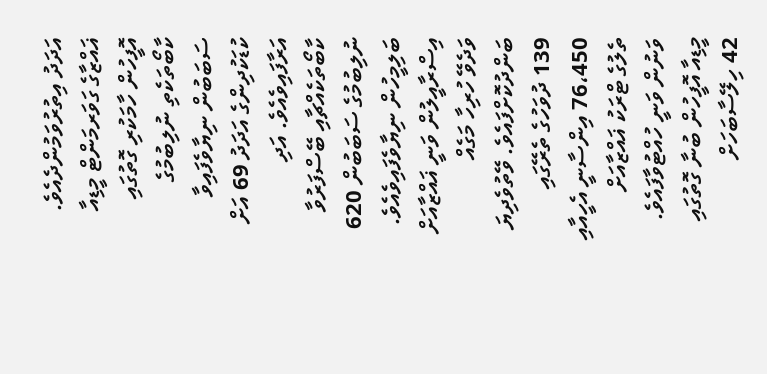އަދަދު އިތުރުވަމުންދެއެވެ.
ޣައްޒާގެ ގަވަރމަންޓް މީޑިއާ އޮފީހުން ހާމަކުރި ގޮތުގައި ކާބޯތަކެތި ނުލިބުމުގެ ސަބަބުން ނިޔާވެފައިވާ ކުޑަކުދިންގެ އަދަދު 69 އަށް އަރާފައިވެއެވެ. އަދި ކާބޯތަކެއްޗާއި ބޭސްފަރުވާ ނުލިބުމުގެ ސަބަބުން 620 ބަލިމީހުން ނިޔާވެފައިވެއެވެ.
އިސްރާއީލުން ވަނީ ޣައްޒާއަށް ވަދެވޭ ހުރިހާ މަގެއް ބަންދުކޮށްފައެވެ. ވޭތުވެދިޔަ 139 ދުވަހުގެ ތެރޭގައި 76،450 އިންސާނީ އެހީއާއި ތެލުގެ ޓްރަކު ޣައްޒާއަށް ވަނުން ވަނީ ހުއްޓުވާފައެވެ. މީޑިއާ އޮފީހުން ބުނާ ގޮތުގައި 42 ހިލޭސާބަހަށް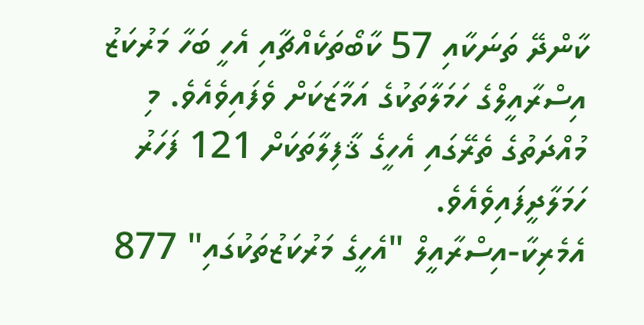ކާންދޭ ތަނަކާއި 57 ކާބޯތަކެއްޗާއި އެހީ ބަހާ މަރުކަޒު އިސްރާއީލްގެ ހަމަލާތަކުގެ އަމާޒަކަށް ވެފައިވެއެވެ. މި މުއްދަތުގެ ތެރޭގައި އެހީގެ ޤާފިލާތަކަށް 121 ފަހަރު ހަމަލާދީފައިވެއެވެ.
އެމެރިކާ-އިސްރާއީލް "އެހީގެ މަރުކަޒުތަކުގައި" 877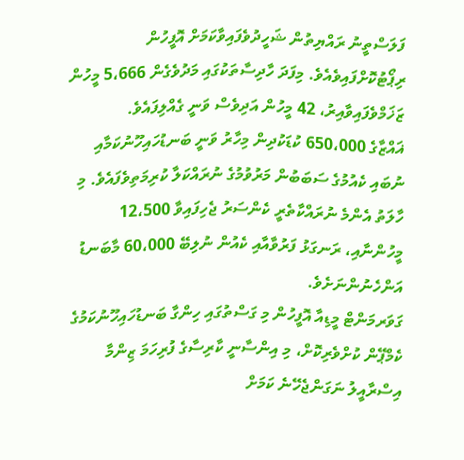ފަލަސްތީނު ރައްޔިތުން ޝަހީދުވެފައިވާކަމަށް އޮފީހުން ރިޕޯޓުކޮށްފައިވެއެވެ. މިފަދަ ހާދިސާތަކުގައި މަދުވެގެން 5،666 މީހުން ޒަޚަމްވެފައިވާއިރު، 42 މީހުން އަދިވެސް ވަނީ ގެއްލިފައެވެ.
ޣައްޒާގެ 650،000 ކުޑަކުދިން މިހާރު ވަނީ ބަނޑުހައިހޫނުކަމާއި ނުބައި ކެއުމުގެ ސަބަބުން މަރުވުމުގެ ނުރައްކަލާ ކުރިމަތިވެފައެވެ. މި ހާލަތު އެންމެ ނުރައްކާތެރީ ކެންސަރު ޖެހިފައިވާ 12،500 މީހުންނާއި، ރަނގަޅު ފަރުވާއާއި ކެއުން ނުލިބޭ 60،000 މާބަނޑު އަންހެނުންނަށެވެ.
ގަވަރމަންޓް މީޑިއާ އޮފީހުން މި ގަސްތުގައި ހިންގާ ބަނޑުހައިހޫނުކަމުގެ ކެމްޕޭން ކުށްވެރިކޮށް، މި އިންސާނީ ކާރިސާގެ ފުރިހަމަ ޒިންމާ އިސްރާއީލު ނަގަންޖެހޭނެ ކަމަށް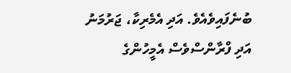ބުނެފައިވެއެވެ. އަދި އެމެރިކާ، ޖަރުމަނު އަދި ފްރާންސްވެސް އެމީހުންގެ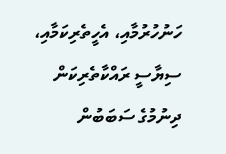ހަނުހުރުމާއި، އެހީތެރިކަމާއި، ސިޔާސީ ރައްކާތެރިކަން ދިނުމުގެ ސަބަބުން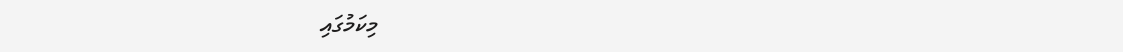މިކަމުގައި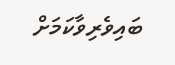ބައިވެރިވާކަމަށް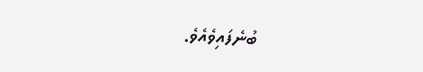ބުނެފައިވެއެވެ.